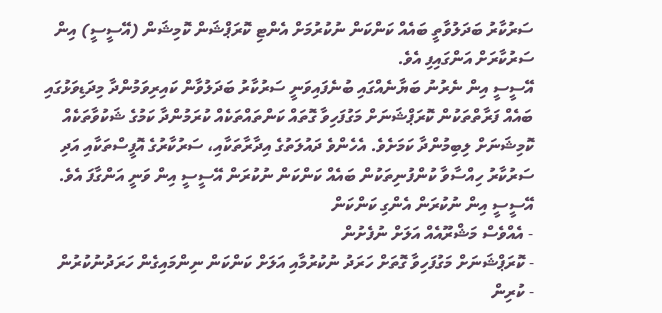ސަރުކާރު ބަދަލުވާތީ ބައެއް ކަންކަން ނުކުރުމަށް އެންޓި ކޮރަޕްޝަން ކޮމިޝަން (އޭސީސީ) އިން ސަރުކާރަށް އަންގައިފި އެވެ.
އޭސީސީ އިން ނެރުނު ބަޔާނެއްގައި ބުނެފައިވަނީ ސަރުކާރު ބަދަލުވާން ކައިރިވަމުންދާ މިދަޑިވަޅުގައި ބައެއް ފަރާތްތަކުން ކޮރަޕްޝަނަށް މަގުފަހިވާ ގޮތައް ކަންތައްތަކެއް ކުރަމުންދާ ކަމުގެ ޝަކުވާތަކެއް ކޮމިޝަނަށް ލިބިމުންދާ ކަމަށެވެ. އެހެންވެ ދައުލަތުގެ އިދާރާތަކާއި، ސަރުކާރުގެ އޮފީސްތަކާއި އަދި ސަރުކާރު ހިއްސާވާ ކުންފުނިތަކުން ބައެއް ކަންކަން ނުކުރަން އޭސީސީ އިން ވަނީ އަންގާފަ އެވެ.
އޭސީސީ އިން ނުކުރަން އެންގި ކަންކަން
- އެއްވެސް މަޝްރޫއެއް އަލަށް ނުފެށުން
- ކޮރަޕްޝަނަށް މަގުފަހިވާ ގޮތަށް ހަރަދު ނުކުރުމާއި އަލަށް ކަންކަން ނިންމައިގެން ހަރަދުނުކުރުން
- ކުރިން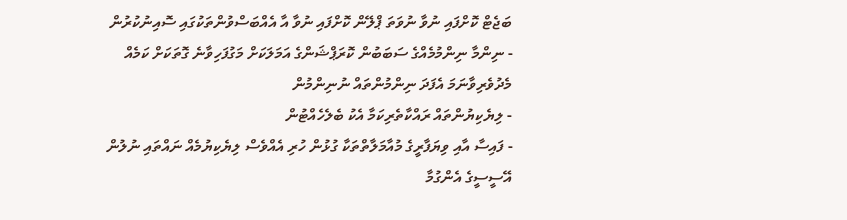ބަޖެޓް ކޮށްފައި ނުވާ ނުވަތަ ޕްލޭން ކޮށްފައި ނުވާ އާ އެއްބަސްވުންތަކުގައި ސޮއިނުކުރުން
- ނިންމާ ނިންމުމެއްގެ ސަބަބުން ކޮރަޕްޝަންގެ އަމަލަކަށް މަގުފަހިވާނެ ގޮތަކަށް ކަމެއް މެދުވެރިވާނަމަ އެފަދަ ނިންމުންތައް ނުނިންމުން
- ލިޔެކިޔުންތައް ރައްކާތެރިކަމާ އެކު ބެލެހެއްޓުން
- ފައިސާ އާއި ވިޔަފާރީގެ މުއާމަލާތްތަކާ ގުޅުން ހުރި އެއްވެސް ލިޔެކިޔުމެއް ނައްތައި ނުލުން
އޭސީސީގެ އެންގުމާ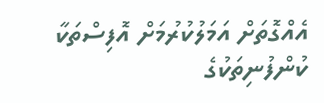އެއްގޮތަށް އަމަލުކުރުމަށް އޮފިސްތަކާ ކުންފުނިތަކުގެ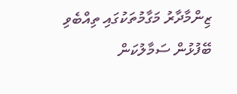ޒިންމާދާރު މަގާމުތަކުގައި ތިއްބެވި ބޭފުޅުން ސަމާލުކަން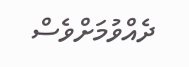ދެއްވުމަށްވެސް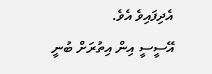އެދިފައިވެ އެވެ.
އޭސީސީ އިން އިތުރަށް ބުނީ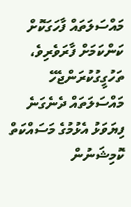މައްސަލަތައް ފާހަގަކޮށް ކަންކަމަށް ފާރަވެރިވެ، ތަހުގީގުކުރަންޖެހޭ މައްސަލަތައް ދެނެގަނެ ފިޔަވަޅު އެޅުމުގެ މަސައްކަތް ކޮމިޝަނުން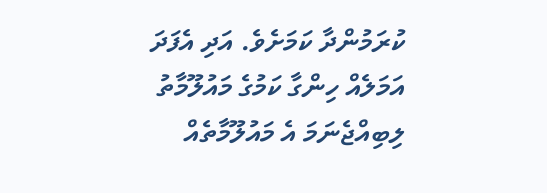ކުރަމުންދާ ކަމަށެވެ. އަދި އެފަދަ އަމަލެއް ހިންގާ ކަމުގެ މައުލޫމާތު ލިބިއްޖެނަމަ އެ މައުލޫމާތެއް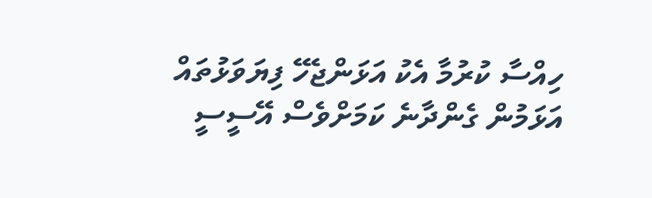ހިއްސާ ކުރުމާ އެކު އަޅަންޖެހޭ ފިޔަވަޅުތައް އަޅަމުން ގެންދާނެ ކަމަށްވެސް އޭސީސީ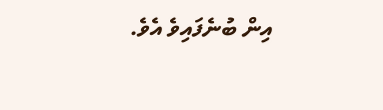އިން ބުނެފައިވެ އެވެ.